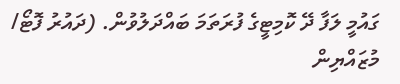ގައުމީ ލަފާ ދޭ ކޮމިޓީގެ ފުރަތަމަ ބައްދަލުވުން. (ދައުރު ފޮޓޯ/ މުޒައްޔިން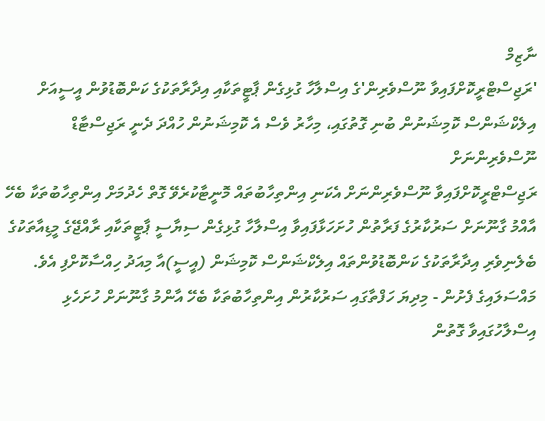ނާޒިމް
'ރަޖިސްޓްރީކޮށްފައިވާ ނޫސްވެރިން'ގެ އިސްލާހާ ގުޅިގެން ޕާޓީތަކާއި އިދާރާތަކުގެ ކަންބޮޑުވުން އީސީއަށް
އިލެކްޝަންސް ކޮމިޝަނުން ބުނި ގޮތުގައި، މިހާރު ވެސް އެ ކޮމިޝަނުން ހުއްދަ ދެނީ ރަޖިސްޓާޑް ނޫސްވެރިންނަށް
ރަޖިސްޓްރީކޮށްފައިވާ ނޫސްވެރިންނަށް އެކަނި އިންތިހާބުތައް މޮނީޓާކުރެވޭ ގޮތް ހެދުމަށް އިންތިހާބުތަކާ ބެހޭ އާއްމު ގާނޫނަށް ސަރުކާރުގެ ފަރާތުން ހުށަހަޅާފައިވާ އިސްލާހާ ގުޅިގެން ސިޔާސީ ޕާޓީތަކާއި ރާއްޖޭގެ މީޑިއާތަކުގެ ބެލެނިވެރި އިދާރާތަކުގެ ކަންބޮޑުވުންތައް އިލެކްޝަންސް ކޮމިޝަން (އީސީ)އާ މިއަދު ހިއްސާކޮށްފި އެވެ.
މައްސަލައިގެ ފެށުން - މިދިޔަ ހަފްތާގައި ސަރުކާރުން އިންތިހާބުތަކާ ބެހޭ އާންމު ގާނޫނަށް ހުށަހެޅި އިސްލާހުގައިވާ ގޮތުން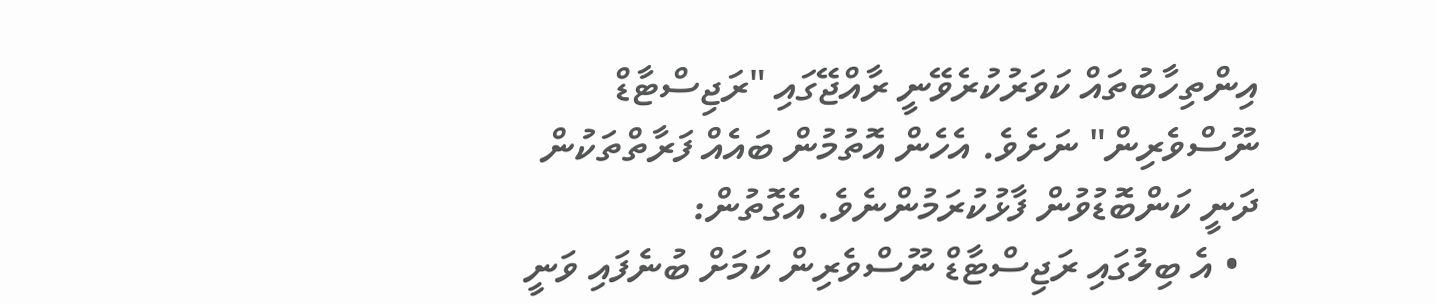އިންތިހާބުތައް ކަވަރުކުރެވޭނީ ރާއްޖޭގައި "ރަޖިސްޓާޑް ނޫސްވެރިން" ނަށެވެ. އެހެން އޮތުމުން ބައެއް ފަރާތްތަކުން ދަނީ ކަންބޮޑުވުން ފާޅުކުރަމުންނެވެ. އެގޮތުން:
  • އެ ބިލުގައި ރަޖިސްޓާޑް ނޫސްވެރިން ކަމަށް ބުނެފައި ވަނީ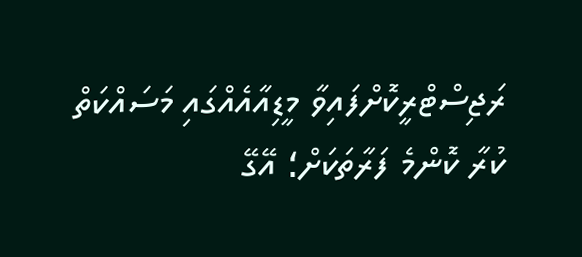ރަޖިސްޓްރީކޮށްފައިވާ މީޑިއާއެއްގައި މަސައްކަތް ކުރާ ކޮންމެ ފަރާތަކަށް؛ އޭގޭ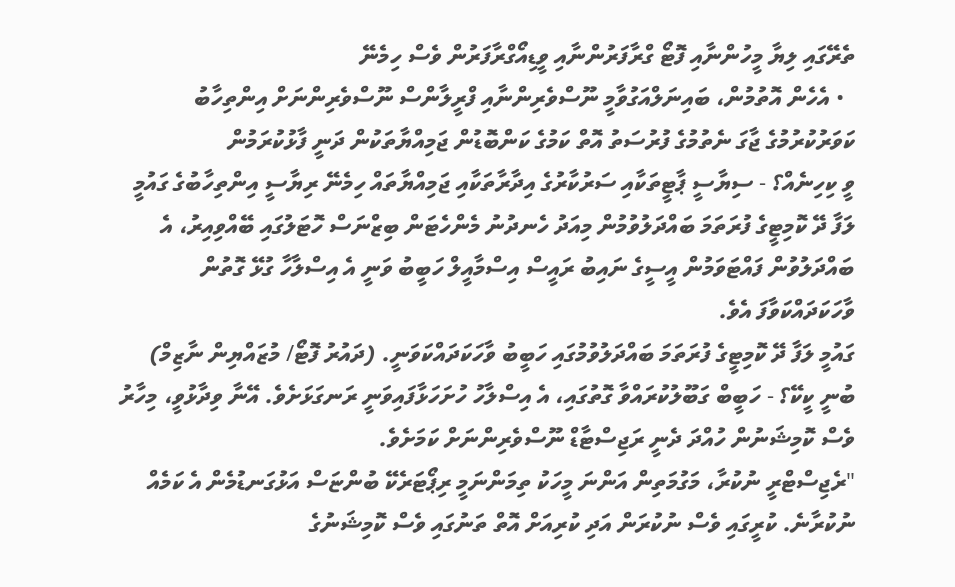ތެރޭގައި ލިޔާ މީހުންނާއި ފޮޓޯ ގްރާފަރުންނާއި ވީޑިއޯގްރާފަރުން ވެސް ހިމެނޭ
  • އެހެން އޮތުމުން، ބައިނަލްއަގުވާމީ ނޫސްވެރިންނާއި ފްރީލާންސް ނޫސްވެރިންނަށް އިންތިހާބު ކަވަރުކުރުމުގެ ޖާގަ ނެތުމުގެ ފުރުސަތު އޮތް ކަމުގެ ކަންބޮޑުން ޖަމިއްޔާތަކުން ދަނީ ފާޅުކުރަމުން
ވީ ކިހިނެއް؟ - ސިޔާސީ ޕާޓީތަކާއި ސަރުކާރުގެ އިދާރާތަކާއި ޖަމިއްޔާތައް ހިމެނޭ ރިޔާސީ އިންތިހާބުގެ ގައުމީ ލަފާ ދޭ ކޮމިޓީގެ ފުރަތަމަ ބައްދަލުވުމުން މިއަދު ހެނދުނު މެންހެޓަން ބިޒްނަސް ހޮޓަލުގައި ބޭއްވިއިރު، އެ ބައްދަލުވުން ފައްޓަވަމުން އީސީގެ ނައިބު ރައީސް އިސްމާއީލް ހަބީބު ވަނީ އެ އިސްލާހާ ގުޅޭ ގޮތުން ވާހަކަދައްކަވާފަ އެވެ.
ގައުމީ ލަފާ ދޭ ކޮމިޓީގެ ފުރަތަމަ ބައްދަލުވުމުގައި ހަބީބު ވާހަކަދައްކަވަނީ. (ދައުރު ފޮޓޯ/ މުޒައްޔިން ނާޒިމް)
ބުނީ ކީކޭ؟ - ހަބީބް ގަބޫލުކުރައްވާ ގޮތުގައި، އެ އިސްލާހު ހުށަހަޅާފައިވަނީ ރަނގަޅަށެވެ. އޭނާ ވިދާޅުވީ، މިހާރު ވެސް ކޮމިޝަނުން ހުއްދަ ދެނީ ރަޖިސްޓާޑް ނޫސްވެރިންނަށް ކަމަށެވެ.
"ރެޖިސްޓްރީ ނުކުރާ، މަގުމަތިން އަންނަ މީހަކު ތިމަންނަމީ ރިޕޯޓަރެކޭ ބުންޏަސް އަޅުގަނޑުމެން އެ ކަމެއް ނުކުރާނެ. ކުރީގައި ވެސް ނުކުރަން އަދި ކުރިއަށް އޮތް ތަނުގައި ވެސް ކޮމިޝަނުގެ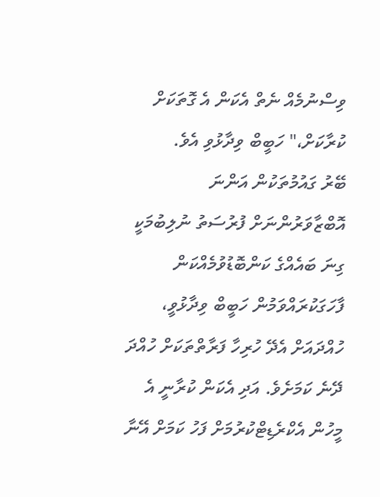ވިސްނުމެއް ނެތް އެކަން އެ ގޮތަކަށް ކުރާކަށް،" ހަބީބް ވިދާޅުވި އެވެ.
ބޭރު ގައުމުތަކުން އަންނަ އޮބްޒާވަރުންނަށް ފުރުސަތު ނުލިބުމަކީ ގިނަ ބައެއްގެ ކަންބޮޑުވުމެއްކަން ފާހަގަކުރައްވަމުން ހަބީބް ވިދާޅުވީ، ހުއްދައަށް އެދޭ ހުރިހާ ފަރާތްތަކަށް ހުއްދަ ދޭނެ ކަމަށެވެ. އަދި އެކަން ކުރާނީ އެ މީހުން އެކްރެޑިޓްކުރުމަށް ފަހު ކަމަށް އޭނާ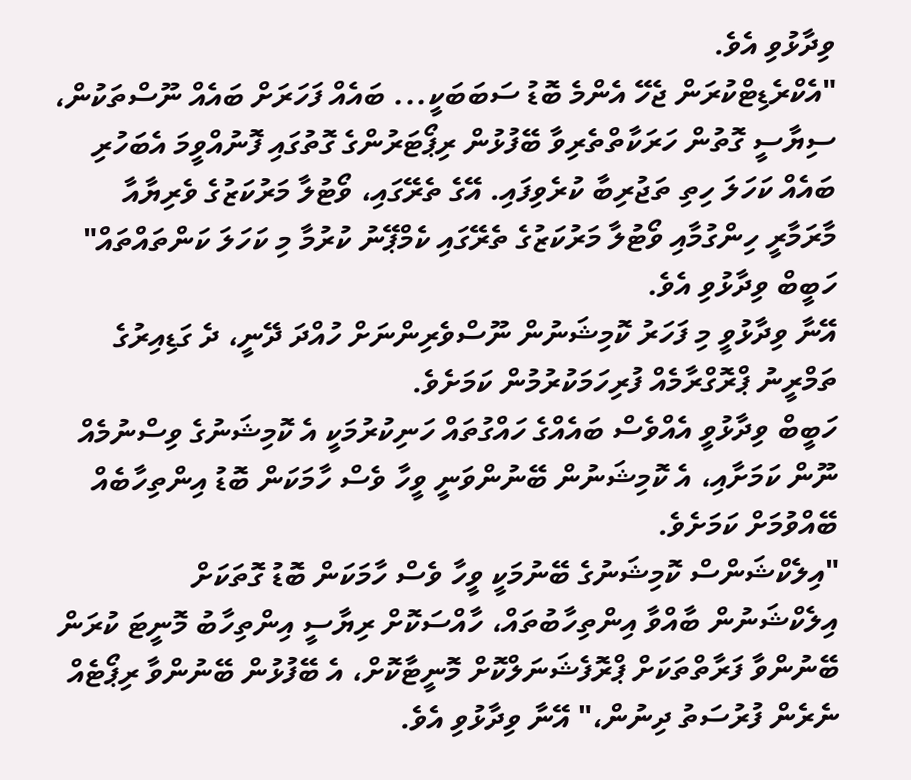ވިދާޅުވި އެވެ.
"އެކްރެޑިޓްކުރަން ޖެހޭ އެންމެ ބޮޑު ސަބަބަކީ... ބައެއް ފަހަރަށް ބައެއް ނޫސްތަކުން، ސިޔާސީ ގޮތުން ހަރަކާތްތެރިވާ ބޭފުޅުން ރިޕޯޓަރުންގެ ގޮތުގައި ފޮނުއްވީމަ އެބަހުރި ބައެއް ކަހަލަ ހިތި ތަޖުރިބާ ކުރެވިފައި. އޭގެ ތެރޭގައި، ވޯޓުލާ މަރުކަޒުގެ ވެރިޔާއާ މާރަމާރީ ހިންގުމާއި ވޯޓުލާ މަރުކަޒުގެ ތެރޭގައި ކެމްޕޭނު ކުރުމާ މި ކަހަލަ ކަންތައްތައް" ހަބީބް ވިދާޅުވި އެވެ.
އޭނާ ވިދާޅުވީ މި ފަހަރު ކޮމިޝަނުން ނޫސްވެރިންނަށް ހުއްދަ ދޭނީ، ދެ ގަޑިއިރުގެ ތަމްރީނު ޕްރޮގްރާމެއް ފުރިހަމަކުރުމުން ކަމަށެވެ.
ހަބީބް ވިދާޅުވީ އެއްވެސް ބައެއްގެ ހައްގުތައް ހަނިކުރުމަކީ އެ ކޮމިޝަނުގެ ވިސްނުމެއް ނޫން ކަމަށާއި، އެ ކޮމިޝަނުން ބޭނުންވަނީ ވީހާ ވެސް ހާމަކަން ބޮޑު އިންތިހާބެއް ބޭއްވުމަށް ކަމަށެވެ.
"އިލެކްޝަންސް ކޮމިޝަނުގެ ބޭނުމަކީ ވީހާ ވެސް ހާމަކަން ބޮޑު ގޮތަކަށް އިލެކްޝަނުން ބާއްވާ އިންތިހާބުތައް، ހާއްސަކޮށް ރިޔާސީ އިންތިހާބު މޮނީޓަ ކުރަން ބޭނުންވާ ފަރާތްތަކަށް ޕްރޮފެޝަނަލްކޮށް މޮނީޓާކޮށް، އެ ބޭފުޅުން ބޭނުންވާ ރިޕޯޓެއް ނެރެން ފުރުސަތު ދިނުން،" އޭނާ ވިދާޅުވި އެވެ.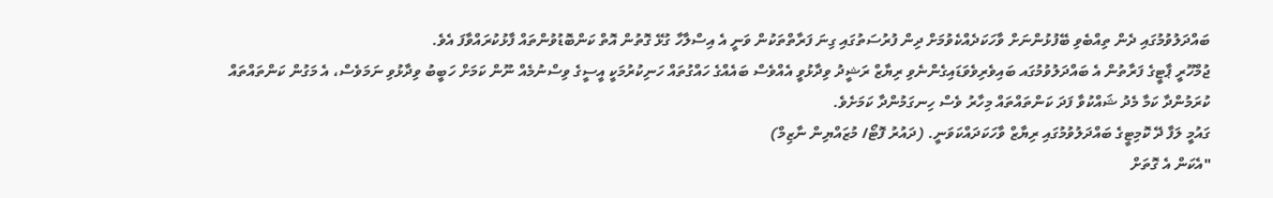ބައްދަލުވުމުގައި ދެން ތިއްބެވި ބޭފުޅުންނަށް ވާހަކަދެއްކެވުމަށް ދިން ފުރުސަތުގައި ގިނަ ފަރާތްތަކުން ވަނީ އެ އިސްލާހާ ގުޅޭ ގޮތުން އޮތް ކަންބޮޑުވުންތައް ފާޅުކުރައްވާފަ އެވެ.
ޖުމްހޫރީ ޕާޓީގެ ފަރާތުން އެ ބައްދަލުވުމުގައ ބައިވެރިވެވަޑައިގެންނެވި ރިޔާޒް ރަޝީދު ވިދާޅުވީ އެއްވެސް ބައެއްގެ ހައްގުތައް ހަނިކުރުމަކީ އީސީގެ ވިސްނުމެއް ނޫން ކަމަށް ހަބީބު ވިދާޅުވި ނަމަވެސް، އެ މަގުން ކަންތައްތައް ކުރަމުންދާ ކަމާ މެދު ޝައްކުވާ ފަދަ ކަންތައްތައް މިހާރު ވެސް ހިނގަމުންދާ ކަމަށެވެ.
ގައުމީ ލަފާ ދޭ ކޮމިޓީގެ ބައްދަލުވުމުގައި ރިޔާޒް ވާހަކަދައްކަވަނީ. (ދައުރު ފޮޓޯ/ މުޒައްޔިން ނާޒިމް)
"އެކަން އެ ގޮތަށް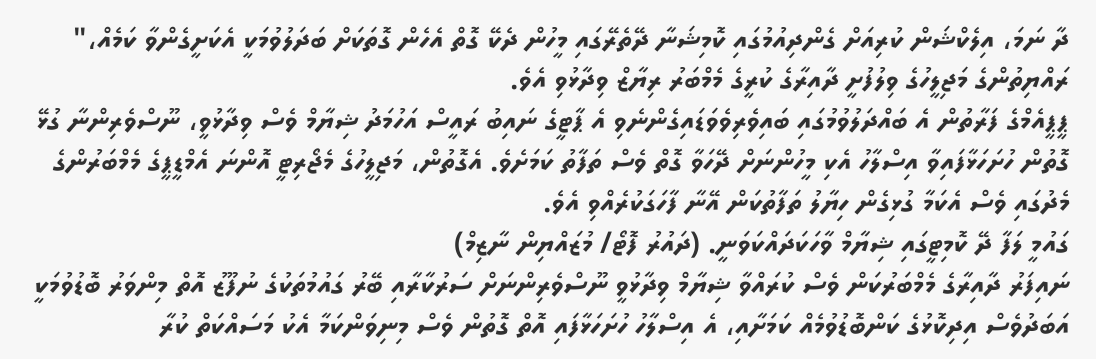ދާ ނަމަ، އިލެކްޝަން ކުރިއަށް ގެންދިއުމުގައި ކޮމިޝަނާ ދޭތެރޭގައި މީހުން ދެކޭ ގޮތް އެހެން ގޮތަކަށް ބަދަލުވުމަކީ އެކަށީގެންވާ ކަމެއް،" ރައްޔިތުންގެ މަޖިލީހުގެ ވިލުފުށީ ދާއިރާގެ ކުރީގެ މެމްބަރު ރިޔާޒް ވިދާޅުވި އެވެ.
ޕީޕީއެމްގެ ފަރާތުން އެ ބައްދަލުވުމުގައި ބައިވެރިވެވަޑައިގެންނެވި އެ ޕާޓީގެ ނައިބު ރައީސް އަހުމަދު ޝިޔާމް ވެސް ވިދާޅުވީ، ނޫސްވެރިންނާ ގުޅޭ ގޮތުން ހުށަހަޅާފައިވާ އިސްލާހު އެކި މީހުންނަށް ދޭހަވާ ގޮތް ވެސް ތަފާތު ކަމަށެވެ. އެގޮތުން، މަޖިލީހުގެ މެޖޯރިޓީ އޮންނަ އެމްޑީޕީގެ މެމްބަރުންގެ މެދުގައި ވެސް އެކަމާ ގުޅިގެން ހިޔާލު ތަފާތުކަން އޭނާ ފާހަގަކުރެއްވި އެވެ.
ގައުމީ ލަފާ ދޭ ކޮމިޓީގައި ޝިޔާމް ވާހަކަދައްކަވަނީ. (ދައުރު ފޮޓޯ/ މުޒައްޔިން ނާޒިމް)
ނައިފަރު ދާއިރާގެ މެމްބަރުކަން ވެސް ކުރައްވާ ޝިޔާމް ވިދާޅުވީ ނޫސްވެރިންނަށް ސަރުކާރާއި ބޭރު ގައުމުތަކުގެ ނުފޫޒު އޮތް މިންވަރު ބޮޑުވުމަކީ އަބަދުވެސް އިދިކޮޅުގެ ކަންބޮޑުވުމެއް ކަމަށާއި، އެ އިސްލާހު ހުށަހަޅާފައި އޮތް ގޮތުން ވެސް މިނިވަންކަމާ އެކު މަސައްކަތް ކުރާ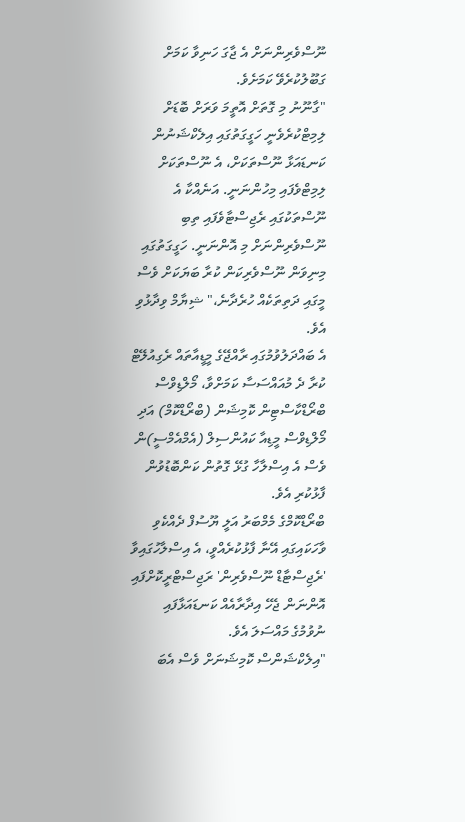ނޫސްވެރިންނަށް އެ ޖާގަ ހަނިވާ ކަމަށް ގަބޫލުކުރެވޭ ކަމަށެވެ.
"ގާނޫނު މި ގޮތަށް އޮތީމަ ވަރަށް ބޮޑަށް ލިމިޓްކުރެވެނީ ހަގީގަތުގައި އިލެކްޝަނުން ކަނޑައަޅާ ނޫސްތަކަށް، އެ ނޫސްތަކަށް ލިމިޓްވެފައި މިހުންނަނީ. އަނެއްކާ އެ ނޫސްތަކުގައި ރެޖިސްޓާވެފައި ތިބި ނޫސްވެރިންނަށް މި އޮންނަނީ. ހަގީގަތުގައި މިނިވަން ނޫސްވެރިކަން ކުރާ ބަޔަކަށް ވެސް މީގައި ދަތިތަކެއް ހުރެދާނެ،" ޝިޔާމް ވިދާޅުވި އެވެ.
އެ ބައްދަލުވުމުގައި ރާއްޖޭގެ މީޑީއާތައް ރެގިއުލޭޓް ކުރާ ދެ މުއައްސަސާ ކަމަށްވާ، މޯލްޑިވްސް ބްރޯޑްކާސްޓިން ކޮމިޝަން (ބްރޯޑްކޮމް) އަދި މޯލްޑިވްސް މީޑިއާ ކައުންސިލް (އެމްއެމްސީ)ން ވެސް އެ އިސްލާހާ ގުޅޭ ގޮތުން ކަންބޮޑުވުން ފާޅުކުރި އެވެ.
ބްރޯޑްކޮމްގެ މެމްބަރު އަލީ ޔޫސުފް ދެއްކެވި ވާހަކައިގައި އޭނާ ފާޅުކުރެއްވީ، އެ އިސްލާހުގައިވާ 'ރެޖިސްޓާޑް ނޫސްވެރިން' ރަޖިސްޓްރީކޮށްފައި އޮންނަން ޖެހޭ އިދާރާއެއް ކަނޑައަޅާފައި ނުވުމުގެ މައްސަލަ އެވެ.
"އިލެކްޝަންސް ކޮމިޝަނަށް ވެސް އެބަ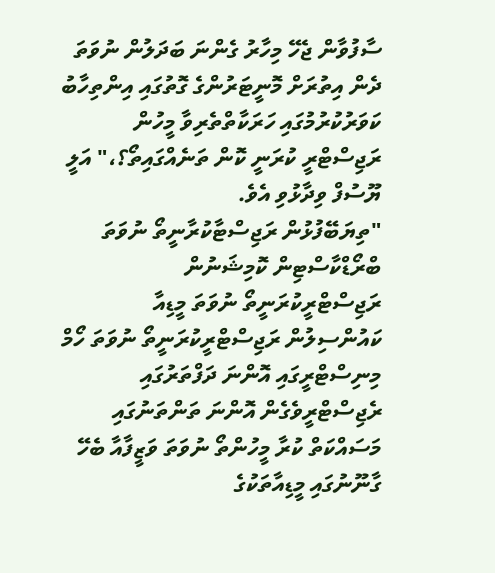ސާފުވާން ޖެހޭ މިހާރު ގެންނަ ބަދަލުން ނުވަތަ ދެން އިތުރަށް މޮނީޓަރުންގެ ގޮތުގައި އިންތިހާބު ކަވަރުކުރުމުގައި ހަރަކާތްތެރިވާ މީހުން ރަޖިސްޓްރީ ކުރަނީ ކޮން ތަނެއްގައިތޯ؟،" އަލީ ޔޫސުފް ވިދާޅުވި އެވެ.
"ތިޔަބޭފުޅުން ރަޖިސްޓާކުރާނީތޯ ނުވަތަ ބްރޯޑްކާސްޓިން ކޮމިޝަނުން ރަޖިސްޓްރީކުރަނީތޯ ނުވަތަ މީޑިއާ ކައުންސިލުން ރަޖިސްޓްރީކުރަނީތޯ ނުވަތަ ހޯމް މިނިސްޓްރީގައި އޮންނަ ދަފްތަރުގައި ރެޖިސްޓްރީވެގެން އޮންނަ ތަންތަނުގައި މަސައްކަތް ކުރާ މީހުންތޯ ނުވަތަ ވަޒީފާއާ ބެހޭ ގާނޫނުގައި މީޑިއާތަކުގެ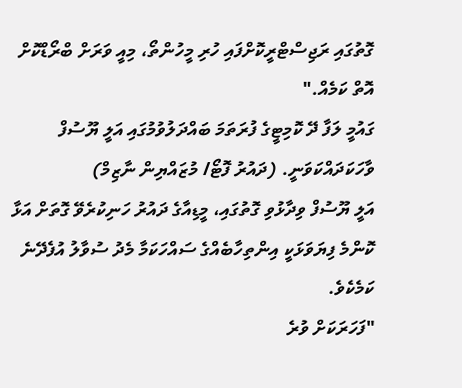ގޮތުގައި ރަޖިސްޓްރީކޮށްފައި ހުރި މީހުންތޯ، މިއީ ވަރަށް ބްރޯޑްކޮށް އޮތް ކަމެއް."
ގައުމީ ލަފާ ދޭ ކޮމިޓީގެ ފުރަތަމަ ބައްދަލުވުމުގައި އަލީ ޔޫސުފް ވާހަކަދައްކަވަނީ. (ދައުރު ފޮޓޯ/ މުޒައްޔިން ނާޒިމް)
އަލީ ޔޫސުފް ވިދާޅުވި ގޮތުގައި، މީޑިއާގެ ދައުރު ހަނިކުރެވޭ ގޮތަށް އަޅާ ކޮންމެ ފިޔަވަޅަކީ އިންތިހާބެއްގެ ސައްހަކަމާ މެދު ސުވާލު އުފެދޭނެ ކަމެކެވެ.
"ފަހަރަކަށް ވުރެ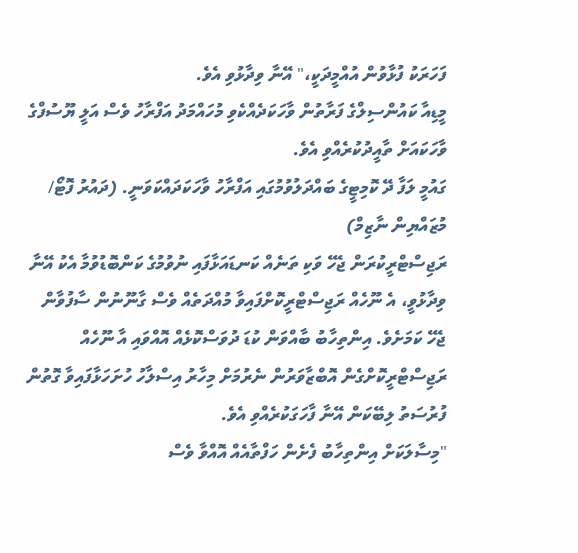ފަހަރަކު ފުޅާވުން އުއްމީދަކީ،" އޭނާ ވިދާޅުވި އެވެ.
މީޑިއާ ކައުންސިލްގެ ފަރާތުން ވާހަކަދެއްކެވި މުހައްމަދު އަފްރާހު ވެސް އަލީ ޔޫސުފްގެ ވާހަކައަށް ތާއީދުކުރެއްވި އެވެ.
ގައުމީ ލަފާ ދޭ ކޮމިޓީގެ ބައްދަލުވުމުގައި އަފްރާހު ވާހަކަދައްކަވަނީ. (ދައުރު ފޮޓޯ/ މުޒައްޔިން ނާޒިމް)
ރަޖިސްޓްރީކުރަން ޖެހޭ ވަކި ތަނެއް ކަނޑައަޅާފައި ނުވުމުގެ ކަންބޮޑުވުމާ އެކު އޭނާ ވިދާޅުވީ، އެ ނޫހެއް ރަޖިސްޓްރީކޮށްފައިވާ މުއްދަތެއް ވެސް ގާނޫނުން ސާފުވާން ޖެހޭ ކަމަށެވެ. އިންތިހާބު ބާއްވަން ކުޑަ ދުވަސްކޮޅެއް އޮއްވައި އާ ނޫހެއް ރަޖިސްޓްރީކޮށްގެން އޮބްޒާވަރުން ނެރުމަށް މިހާރު އިސްލާހު ހުށަހަޅާފައިވާ ގޮތުން ފުރުސަތު ލިބޭކަން އޭނާ ފާހަގަކުރެއްވި އެވެ.
"މިސާލަކަށް އިންތިހާބު ފެށެން ހަފްތާއެއް އޮއްވާ ވެސް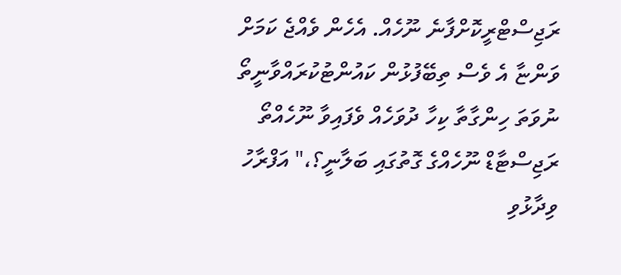ރަޖިސްޓްރީކޮށްފާނެ ނޫހެއް. އެހެން ވެއްޖެ ކަމަށް ވަންޏާ އެ ވެސް ތިބޭފުޅުން ކައުންޓުކުރައްވާނީތޯ ނުވަތަ ހިންގާތާ ކިހާ ދުވަހެއް ވެފައިވާ ނޫހެއްތޯ ރަޖިސްޓާޑް ނޫހެއްގެ ގޮތުގައި ބަލާނީ؟،" އަފްރާހު ވިދާޅުވި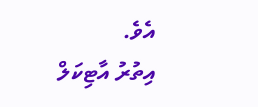އެވެ.
އިތުރު އާޓިކަލް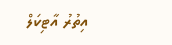އިތުރު އާޓިކަލް